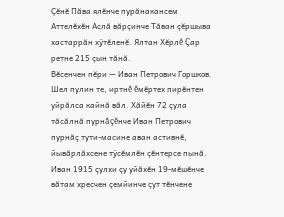Çĕнĕ Пăва ялĕнче пурăнакансем Аттелĕхĕн Аслă вăрçинче Тăван çĕршыва хастаррăн хÿтĕленĕ. Ялтан Хĕрлĕ Çар ретне 215 çын тăнă.
Вĕсенчен пĕри — Иван Петрович Горшков. Шел пулин те, иртнĕ ĕмĕртех пирĕнтен уйрăлса кайнă вăл. Хăйĕн 72 çула тăсăлнă пурнăçĕнче Иван Петрович пурнăç тути-масине аван астивнĕ, йывăрлăхсене тÿсĕмлĕн çĕнтерсе пынă.
Иван 1915 çулхи çу уйăхĕн 19-мĕшĕнче вăтам хресчен çемйинче çут тĕнчене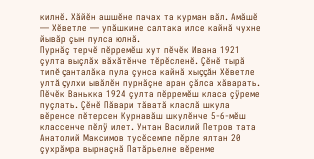килнĕ. Хăйĕн ашшĕне пачах та курман вăл. Амăшĕ — Хĕветле — упăшкине салтака илсе кайнă чухне йывăр çын пулса юлнă.
Пурнăç терчĕ пĕрремĕш хут пĕчĕк Ивана 1921 çулта выçлăх вăхăтĕнче тĕрĕсленĕ. Çĕнĕ тырă типĕ çанталăка пула çунса кайнă хыççăн Хĕветле ултă çулхи ывăлĕн пурнăçне аран çăлса хăварать.
Пĕчĕк Ванькка 1924 çулта пĕрремĕш класа çÿреме пуçлать. Çĕнĕ Пăвари тăватă класлă шкула вĕренсе пĕтерсен Курнавăш шкулĕнче 5-6-мĕш классенче пĕлÿ илет. Унтан Василий Петров тата Анатолий Максимов тусĕсемпе пĕрле ялтан 20 çухрăмра вырнаçнă Патăрьелне вĕренме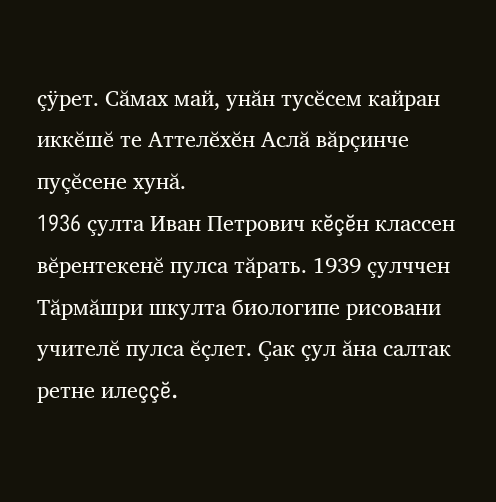çÿрет. Сăмах май, унăн тусĕсем кайран иккĕшĕ те Аттелĕхĕн Аслă вăрçинче пуçĕсене хунă.
1936 çулта Иван Петрович кĕçĕн классен вĕрентекенĕ пулса тăрать. 1939 çулччен Тăрмăшри шкулта биологипе рисовани учителĕ пулса ĕçлет. Çак çул ăна салтак ретне илеççĕ.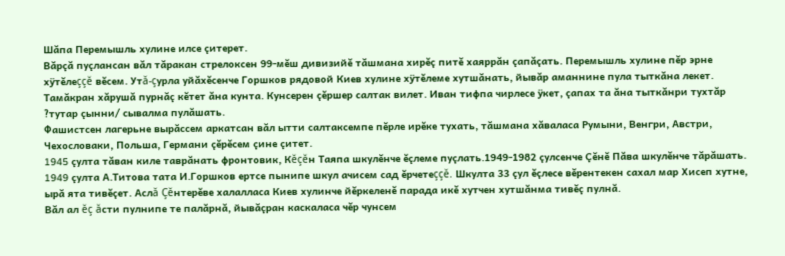Шăпа Перемышль хулине илсе çитерет.
Вăрçă пуçлансан вăл тăракан стрелоксен 99-мĕш дивизийĕ тăшмана хирĕç питĕ хаяррăн çапăçать. Перемышль хулине пĕр эрне хÿтĕлеççĕ вĕсем. Утă-çурла уйăхĕсенче Горшков рядовой Киев хулине хÿтĕлеме хутшăнать, йывăр аманнине пула тыткăна лекет.
Тамăкран хăрушă пурнăç кĕтет ăна кунта. Кунсерен çĕршер салтак вилет. Иван тифпа чирлесе ÿкет, çапах та ăна тыткăнри тухтăр ?тутар çынни/ сывалма пулăшать.
Фашистсен лагерьне вырăссем аркатсан вăл ытти салтаксемпе пĕрле ирĕке тухать, тăшмана хăваласа Румыни, Венгри, Австри, Чехословаки, Польша, Германи çĕрĕсем çине çитет.
1945 çулта тăван киле таврăнать фронтовик, Кĕçĕн Таяпа шкулĕнче ĕçлеме пуçлать.1949-1982 çулсенче Çĕнĕ Пăва шкулĕнче тăрăшать.
1949 çулта А.Титова тата И.Горшков ертсе пынипе шкул ачисем сад ĕрчетеççĕ. Шкулта 33 çул ĕçлесе вĕрентекен сахал мар Хисеп хутне, ырă ята тивĕçет. Аслă Çĕнтерĕве халалласа Киев хулинче йĕркеленĕ парада икĕ хутчен хутшăнма тивĕç пулнă.
Вăл ал ĕç ăсти пулнипе те палăрнă, йывăçран каскаласа чĕр чунсем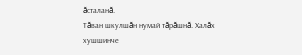ăсталанă.
Тăван шкулшăн нумай тăрăшнă. Халăх хушшинче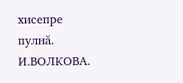хисепре пулнă.
И.ВОЛКОВА.